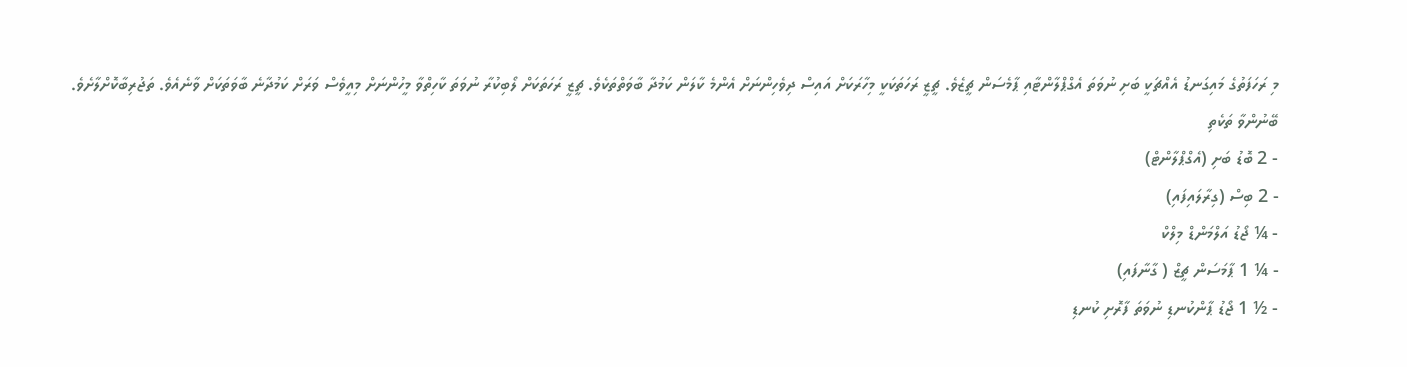މި ރަހަފަތުގެ މައިގަނޑު އެއްޗަކީ ބަށި ނުވަތަ އެގްޕްލާންޓާއި ޕާމެސަން ޗީޒެވެ. ޗީޒީ ރަހަތަކަކީ މިހާރަކަށް އައިސް ދިވެހިންނަށް އެންމެ ކާލަން ކަމުދާ ބާވަތްތަކެވެ. ޗީޒީ ރަހަތަކަށް ލޯބިކުރާ ނުވަތަ ކާހިތްވާ މީހުންނަށް މިއީވެސް ވަރަށް ކަމުދާނެ ބާވަތަކަށް ވާނެއެވެ. ތަޖުރިބާކޮށްލާށެވެ.
ބޭނުންވާ ތަކެތި
- 2 ބޮޑު ބަށި (އެގްޕްލާންޓް)
- 2 ބިސް (ގިރާލައިފައި)
- ¼ ޖޯޑު އަލްމަންޑް މިލްކް
- ¼ 1 ޕާމަސަން ޗީޒް ( ގާނާފައި)
- ½ 1 ޖޯޑު ޕާންކުނޑި ނުވަތަ ފާރޮށި ކުނޑި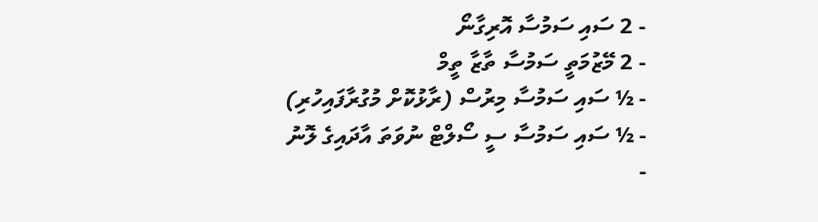- 2 ސައި ސަމުސާ އޮރިގާނޯ
- 2 މޭޒުމަތީ ސަމުސާ ތާޒާ ތީމް
- ½ ސައި ސަމުސާ މިރުސް (ރާޅުކޮށް މުގުރާފައިހުރި)
- ½ ސައި ސަމުސާ ސީ ސޯލްޓް ނުވަތަ އާދައިގެ ލޮނު
-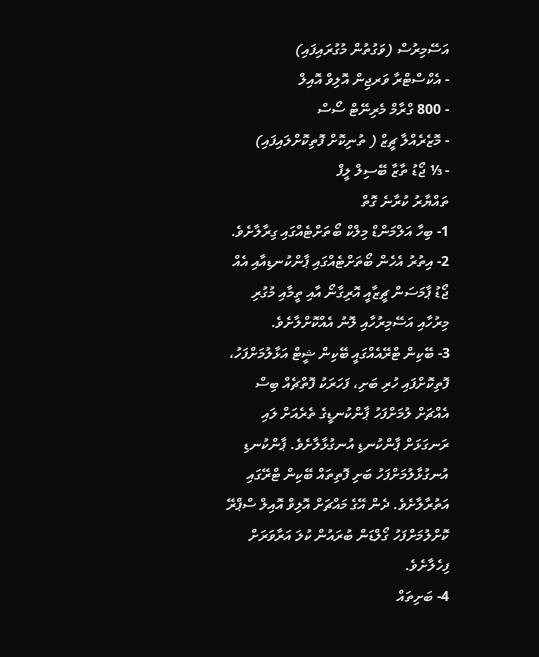އަސޭމިރުސް (ވަގުތުން މުގުރައިފައި)
- އެކްސްޓްރާ ވަރޖިން އޮލިވް އޮއިލް
- 800 ގްރާމް މެރިނޭޓް ސޯސް
- މޮޒެރެއްލާ ޗީޒް ( ތުނިކޮށް ފޮތިކޮށްލައިފައި)
- ⅓ ޖޯޑު ތާޒާ ބޭސިލް ލީފް
ތައްޔާރު ކުރާނެ ގޮތް
1- ބިހާ އަލްމަންޑް މިލްކް ބޯތަށްޓެއްގައި ގިރާލާށެވެ.
2- އިތުރު އެހެން ބޯތަށްޓެއްގައި ޕާންކުނޑިއާއި އެއް ޖޯޑު ޕާމަސަން ޗީޒާއީ އޮރިގާނޯ އާއި ތީމާއި މުގުރި މިރުހާއި އަސޭމިރުހާއި ލޮނު އެއްކޮށްލާށެވެ.
3- ބޭކިން ޓްރޭއެއްގައީ ބޭކިން ޝީޓް އަޅާލުމަށްފަހު، ފޮތިކޮށްފައި ހުރި ބަށި، ފަހަރަކު ފޮތްޗެއް ބިސް އެއްޗަށް ލުމަށްފަހު ޕާންކުނޑީގެ ތެރެއަށް ލައި ރަނގަޅަށް ޕާންކުނޑި އުނގުޅާލާށެވެ. ޕާންކުނޑި އުނގުޅާލުމަށްފަހު ބަށި ފޮތިތައް ބޭކިން ޓްރޭގައި އަތުރާލާށެވެ. ދެން އޭގެ މައްޗަށް އޮލިވް އޮއިލް ސްޕްރޭ ކޮށްލުމަށްފަހު ގޯލްޑަން ބުރައުން ކުލަ އަރާވަރަށް ފިހެލާށެވެ.
4- ބަށިތައް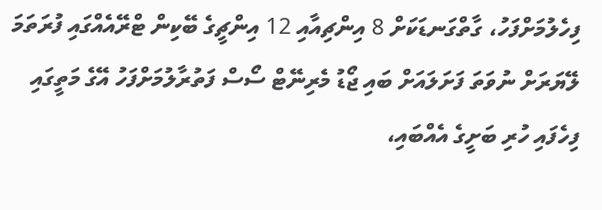ފިހެލުމަށްފަހު، ގާތްގަނޑަކަށް 8 އިންޗިއާއި 12 އިންޗީގެ ބޭކިން ޓްރޭއެއްގައި ފުރަތަމަ ލޭޔަރަށް ނުވަތަ ފަށަލައަށް ބައި ޖޯޑު މެރިނޭޓް ސޯސް ފަތުރާލުމަށްފަހު އޭގެ މަތީގައި ފިހެފައި ހުރި ބަށީގެ އެއްބައި،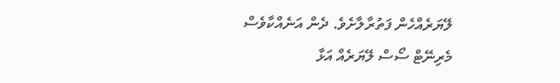ލޭޔަރެއްހެން ފަތުރާލާށެވެ. ދެން އަނެއްކާވެސް މެރިނޭޓް ސޯސް ލޭޔަރެއް އަޅާ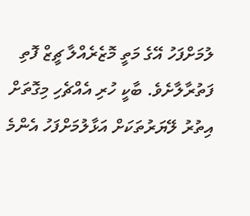ލުމަށްފަހު އޭގެ މަތީ މޮޒެރެއްލާ ޗީޒް ފޮތި ފަތުރާލާށެވެ. ބާކީ ހުރި އެއްޗެހި މިގޮތަށް އިތުރު ލޭޔަރުތަކަށް އަޅާލުމަށްފަހު އެންމެ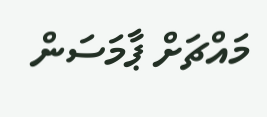މައްޗަށް ޕާމަސަން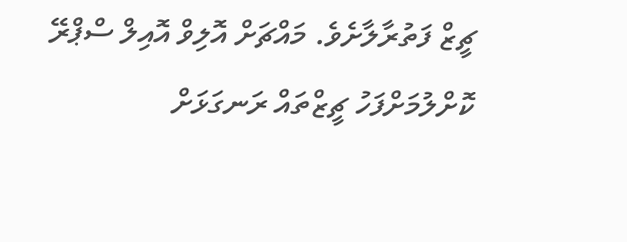ޗީޒް ފަތުރާލާށެވެ. މައްޗަށް އޮލިވް އޮއިލް ސްޕްރޭ ކޮށްލުމަށްފަހު ޗީޒްތައް ރަނގަޅަށް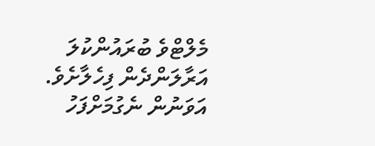މެލްޓްވެ ބުރައުންކުލަ އަރާލަންދެން ފިހެލާށެވެ. އަވަނުން ނެގުމަށްފަހު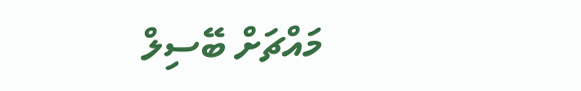މައްޗަށް ބޭސިލް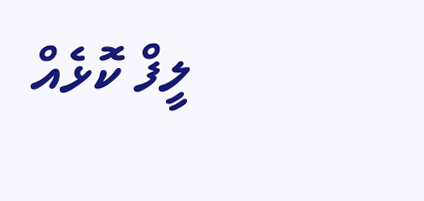ލީފް ކޮޅެއް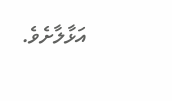އަޅާލާށެވެ.